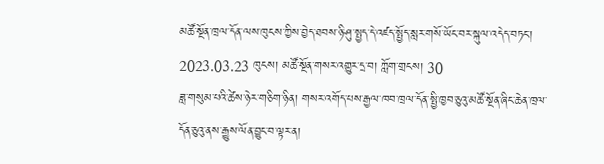མཚོ་སྔོན་ཁྲལ་དོན་ལས་ཁུངས་ཀྱིས་བྱེད་ཐབས་ཉི་ཤུ་སྤྱད་དེ་འཛད་སྤྱོད་སླར་གསོ་ཡོང་བར་སྐུལ་འདེད་བཏང་།
2023.03.23 ཁུངས། མཚོ་སྔོན་གསར་འགྱུར་དྲ་བ། ཀློག་གྲངས། 30
ཟླ་གསུམ་པའི་ཚེས་ཉེར་གཅིག་ཉིན། གསར་འགོད་པས་རྒྱལ་ཁབ་ཁྲལ་དོན་སྤྱི་ཁྱབ་ཅུའུ་མཚོ་སྔོན་ཞིང་ཆེན་ཁྲལ་དོན་ཅུའུ་ནས་རྒྱུས་ལོན་བྱུང་བ་ལྟར་ན།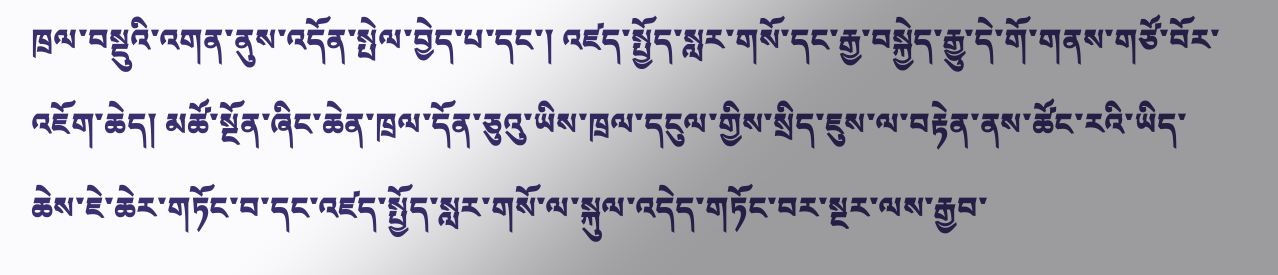ཁྲལ་བསྡུའི་འགན་ནུས་འདོན་སྤེལ་བྱེད་པ་དང་། འཛད་སྤྱོད་སླར་གསོ་དང་རྒྱ་བསྐྱེད་རྒྱུ་དེ་གོ་གནས་གཙོ་བོར་འཇོག་ཆེད། མཚོ་སྔོན་ཞིང་ཆེན་ཁྲལ་དོན་ཅུའུ་ཡིས་ཁྲལ་དངུལ་གྱིས་སྲིད་ཇུས་ལ་བརྟེན་ནས་ཚོང་རའི་ཡིད་ཆེས་ཇེ་ཆེར་གཏོང་བ་དང་འཛད་སྤྱོད་སླར་གསོ་ལ་སྐུལ་འདེད་གཏོང་བར་སྔར་ལས་རྒྱབ་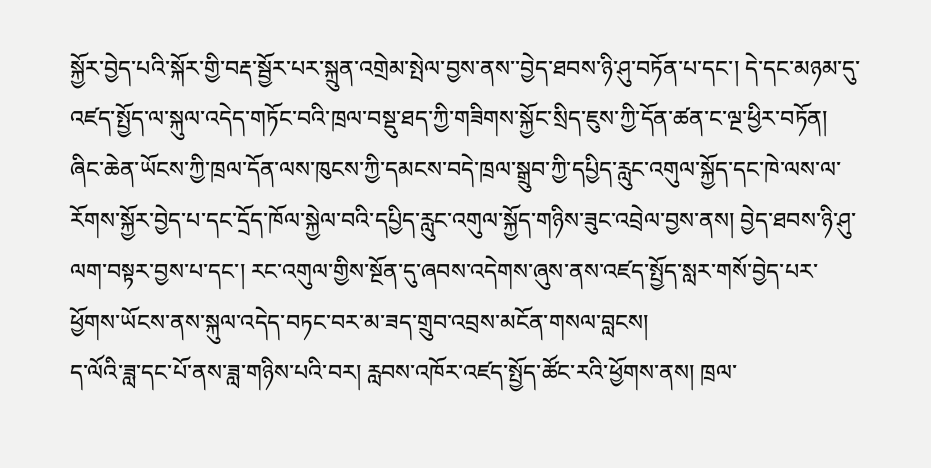སྐྱོར་བྱེད་པའི་སྐོར་གྱི་བརྡ་སྦྱོར་པར་སྐྲུན་འགྲེམ་སྤེལ་བྱས་ནས་་བྱེད་ཐབས་ཉི་ཤུ་བཏོན་པ་དང་། དེ་དང་མཉམ་དུ་འཛད་སྤྱོད་ལ་སྐུལ་འདེད་གཏོང་བའི་ཁྲལ་བསྡུ་ཐད་ཀྱི་གཟིགས་སྐྱོང་སྲིད་ཇུས་ཀྱི་དོན་ཚན་ང་ལྔ་ཕྱིར་བཏོན། ཞིང་ཆེན་ཡོངས་ཀྱི་ཁྲལ་དོན་ལས་ཁུངས་ཀྱི་དམངས་བདེ་ཁྲལ་སྒྲུབ་ཀྱི་དཔྱིད་རླུང་འགུལ་སྐྱོད་དང་ཁེ་ལས་ལ་རོགས་སྐྱོར་བྱེད་པ་དང་དྲོད་ཁོལ་སྐྱེལ་བའི་དཔྱིད་རླུང་འགུལ་སྐྱོད་གཉིས་ཟུང་འབྲེལ་བྱས་ནས། བྱེད་ཐབས་ཉི་ཤུ་ལག་བསྟར་བྱས་པ་དང་། རང་འགུལ་གྱིས་སྔོན་དུ་ཞབས་འདེགས་ཞུས་ནས་འཛད་སྤྱོད་སླར་གསོ་བྱེད་པར་ཕྱོགས་ཡོངས་ནས་སྐུལ་འདེད་བཏང་བར་མ་ཟད་གྲུབ་འབྲས་མངོན་གསལ་བླངས།
ད་ལོའི་ཟླ་དང་པོ་ནས་ཟླ་གཉིས་པའི་བར། རླབས་འཁོར་འཛད་སྤྱོད་ཚོང་རའི་ཕྱོགས་ནས། ཁྲལ་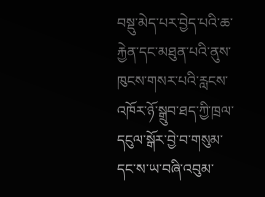བསྡུ་མེད་པར་བྱེད་པའི་ཆ་རྐྱེན་དང་མཐུན་པའི་ནུས་ཁུངས་གསར་པའི་རླངས་འཁོར་ཉོ་སྒྲུབ་ཐད་ཀྱི་ཁྲལ་དངུལ་སྒོར་བྱེ་བ་གསུམ་དང་ས་ཡ་བཞི་འབུམ་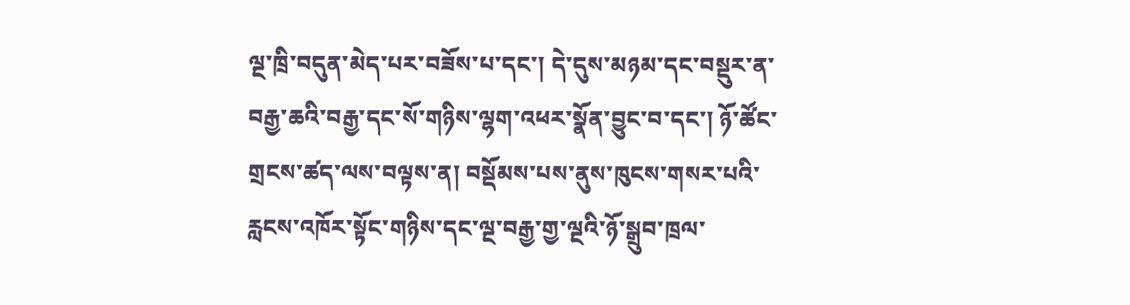ལྔ་ཁྲི་བདུན་མེད་པར་བཟོས་པ་དང་། དེ་དུས་མཉམ་དང་བསྡུར་ན་བརྒྱ་ཆའི་བརྒྱ་དང་སོ་གཉིས་ལྷག་འཕར་སྣོན་བྱུང་བ་དང་། ཉོ་ཚོང་གྲངས་ཚད་ལས་བལྟས་ན། བསྡོམས་པས་ནུས་ཁུངས་གསར་པའི་རླངས་འཁོར་སྟོང་གཉིས་དང་ལྔ་བརྒྱ་གྱ་ལྔའི་ཉོ་སྒྲུབ་ཁྲལ་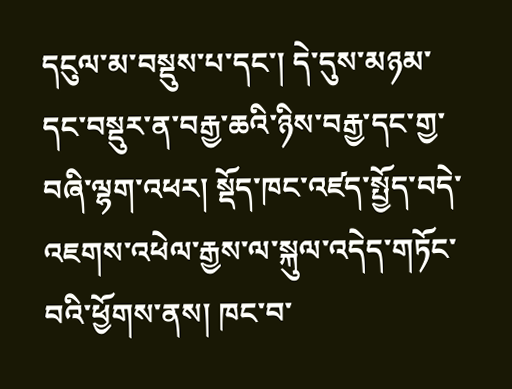དངུལ་མ་བསྡུས་པ་དང་། དེ་དུས་མཉམ་དང་བསྡུར་ན་བརྒྱ་ཆའི་ཉིས་བརྒྱ་དང་གྱ་བཞི་ལྷག་འཕར། སྡོད་ཁང་འཛད་སྤྱོད་བདེ་འཇགས་འཕེལ་རྒྱས་ལ་སྐུལ་འདེད་གཏོང་བའི་ཕྱོགས་ནས། ཁང་བ་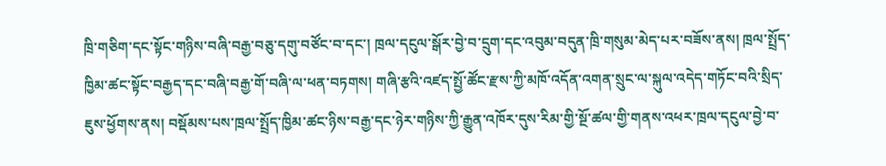ཁྲི་གཅིག་དང་སྟོང་གཉིས་བཞི་བརྒྱ་བཅུ་དགུ་བཙོང་བ་དང་། ཁྲལ་དངུལ་སྒོར་བྱེ་བ་དྲུག་དང་འབུམ་བདུན་ཁྲི་གསུམ་མེད་པར་བཟོས་ནས། ཁྲལ་སྤྲོད་ཁྱིམ་ཚང་སྟོང་བརྒྱད་དང་བཞི་བརྒྱ་གོ་བཞི་ལ་ཕན་བཏགས། གཞི་རྩའི་འཛད་སྤྱོ་ཚོང་རྫས་ཀྱི་མཁོ་འདོན་འགན་སྲུང་ལ་སྐུལ་འདེད་གཏོང་བའི་སྲིད་ཇུས་ཕྱོགས་ནས། བསྡོམས་པས་ཁྲལ་སྤྲོད་ཁྱིམ་ཚང་ཉིས་བརྒྱ་དང་ཉེར་གཉིས་ཀྱི་རྒྱུན་འཁོར་དུས་རིམ་གྱི་སྔོ་ཚལ་གྱི་གནས་འཕར་ཁྲལ་དངུལ་བྱེ་བ་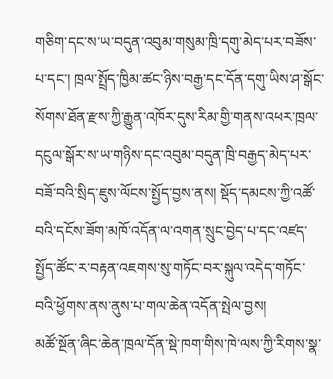གཅིག་དང་ས་ཡ་བདུན་འབུམ་གསུམ་ཁྲི་དགུ་མེད་པར་བཟོས་པ་དང་། ཁྲལ་སྤྲོད་ཁྱིམ་ཚང་ཉིས་བརྒྱ་དང་དོན་དགུ་ཡིས་ཤ་སྒོང་སོགས་ཐོན་རྫས་ཀྱི་རྒྱུན་འཁོར་དུས་རིམ་གྱི་གནས་འཕར་ཁྲལ་དངུལ་སྒོར་ས་ཡ་གཉིས་དང་འབུམ་བདུན་ཁྲི་བརྒྱད་མེད་པར་བཟོ་བའི་སྲིད་ཇུས་ལོངས་སྤྱོད་བྱས་ནས། སྡོད་དམངས་ཀྱི་འཚོ་བའི་དངོས་ཟོག་མཁོ་འདོན་ལ་འགན་སྲུང་བྱེད་པ་དང་འཛད་སྤྱོད་ཚོང་ར་བརྟན་འཇགས་སུ་གཏོང་བར་སྐུལ་འདེད་གཏོང་བའི་ཕྱོགས་ནས་ནུས་པ་གལ་ཆེན་འདོན་སྤེལ་བྱས།
མཚོ་སྔོན་ཞིང་ཆེན་ཁྲལ་དོན་སྡེ་ཁག་གིས་ཁེ་ལས་ཀྱི་རིགས་སྣ་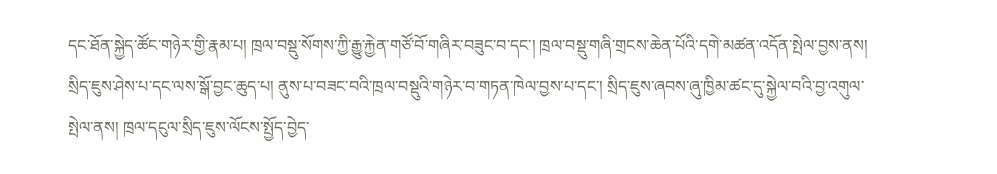དང་ཐོན་སྐྱེད་ཚོང་གཉེར་གྱི་རྣམ་པ། ཁྲལ་བསྡུ་སོགས་ཀྱི་རྒྱུ་རྐྱེན་གཙོ་བོ་གཞིར་བཟུང་བ་དང་། ཁྲལ་བསྡུ་གཞི་གྲངས་ཆེན་པོའི་དགེ་མཚན་འདོན་སྤེལ་བྱས་ནས། སྲིད་ཇུས་ཤེས་པ་དང་ལས་སྒོ་བྱང་ཆུད་པ། ནུས་པ་བཟང་བའི་ཁྲལ་བསྡུའི་གཉེར་བ་གཏན་ཁེལ་བྱས་པ་དང་། སྲིད་ཇུས་ཞབས་ཞུ་ཁྱིམ་ཚང་དུ་སྐྱེལ་བའི་བྱ་འགུལ་སྤེལ་ནས། ཁྲལ་དངུལ་སྲིད་ཇུས་ལོངས་སྤྱོད་བྱེད་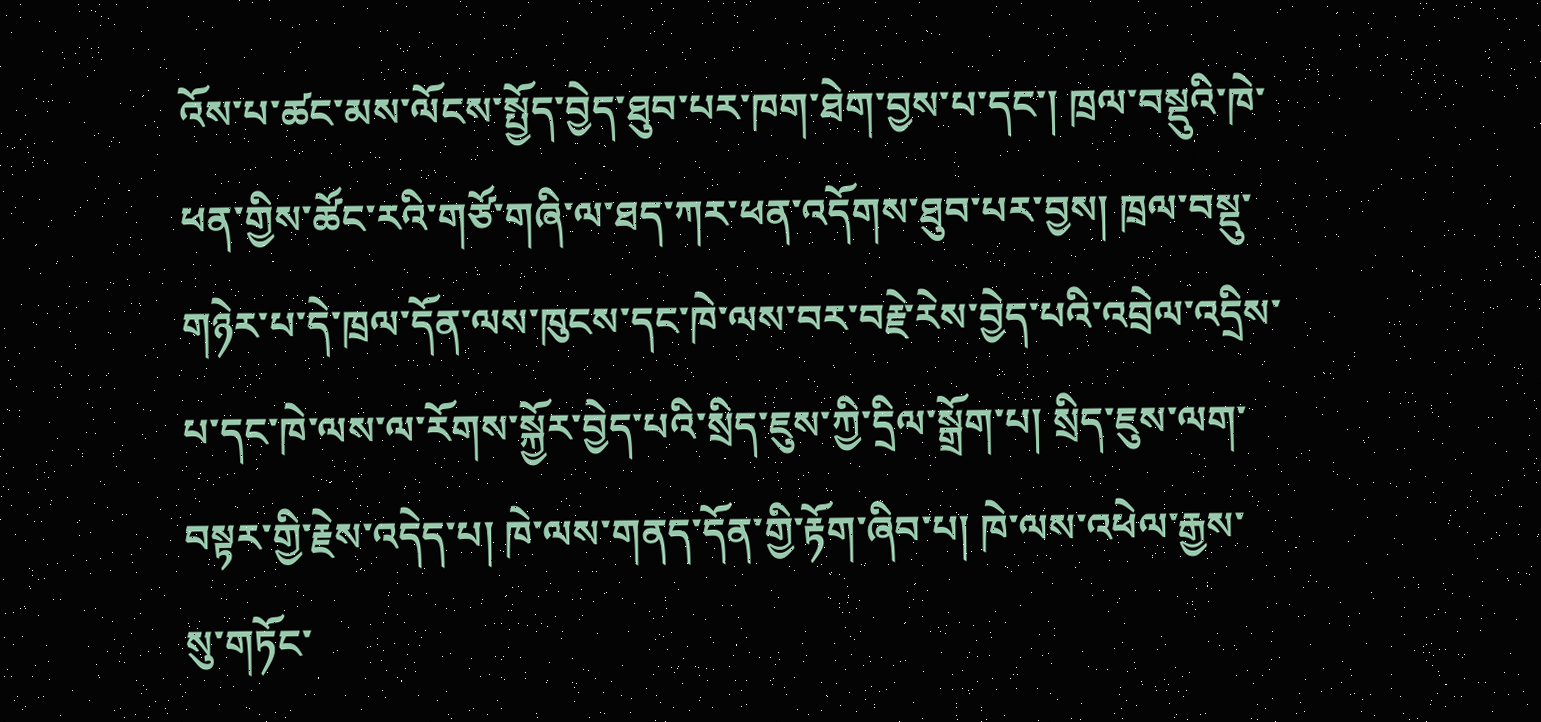འོས་པ་ཚང་མས་ལོངས་སྤྱོད་བྱེད་ཐུབ་པར་ཁག་ཐེག་བྱས་པ་དང་། ཁྲལ་བསྡུའི་ཁེ་ཕན་གྱིས་ཚོང་རའི་གཙོ་གཞི་ལ་ཐད་ཀར་ཕན་འདོགས་ཐུབ་པར་བྱས། ཁྲལ་བསྡུ་གཉེར་པ་དེ་ཁྲལ་དོན་ལས་ཁུངས་དང་ཁེ་ལས་བར་བརྗེ་རེས་བྱེད་པའི་འབྲེལ་འདྲིས་པ་དང་ཁེ་ལས་ལ་རོགས་སྐྱོར་བྱེད་པའི་སྲིད་ཇུས་ཀྱི་དྲིལ་སྒྲོག་པ། སྲིད་ཇུས་ལག་བསྟར་གྱི་རྗེས་འདེད་པ། ཁེ་ལས་གནད་དོན་གྱི་རྟོག་ཞིབ་པ། ཁེ་ལས་འཕེལ་རྒྱས་སུ་གཏོང་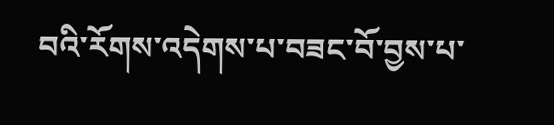བའི་རོགས་འདེགས་པ་བཟང་བོ་བྱས་པ་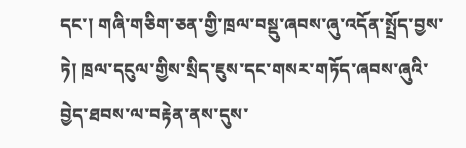དང་། གཞི་གཅིག་ཅན་གྱི་ཁྲལ་བསྡུ་ཞབས་ཞུ་འདོན་སྤྲོད་བྱས་ཏེ། ཁྲལ་དངུལ་གྱིས་སྲིད་ཇུས་དང་གསར་གཏོད་ཞབས་ཞུའི་བྱེད་ཐབས་ལ་བརྟེན་ནས་དུས་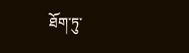ཐོག་ཏུ་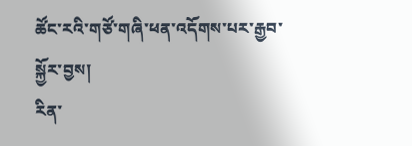ཚོང་རའི་གཙོ་གཞི་ཕན་འདོགས་པར་རྒྱབ་སྐྱོར་བྱས།
རིན་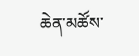ཆེན་མཚོས་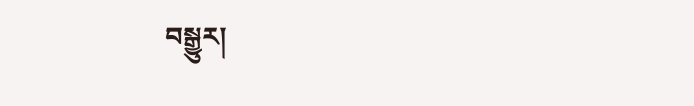བསྒྱུར།